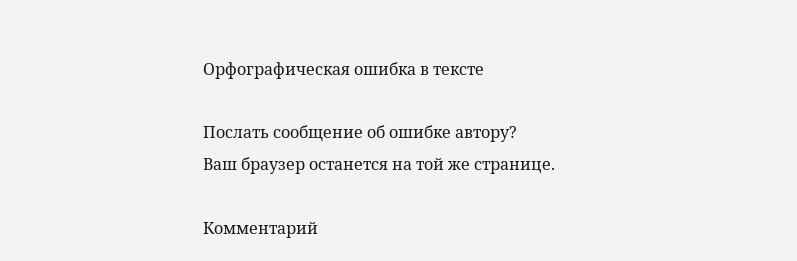Орфографическая ошибка в тексте

Послать сообщение об ошибке автору?
Ваш браузер останется на той же странице.

Комментарий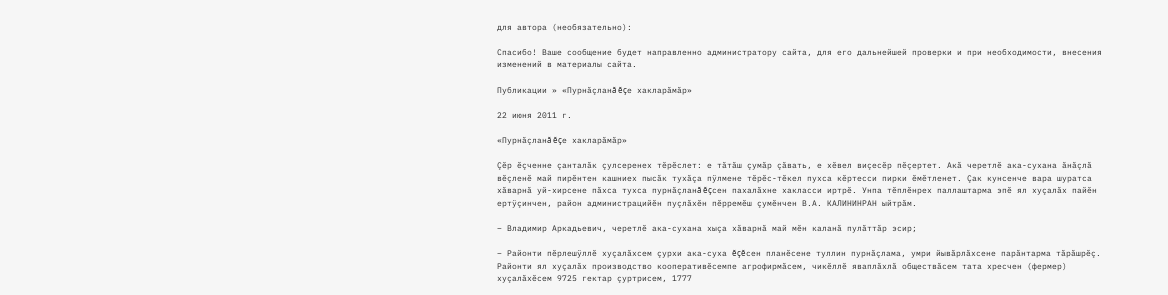для автора (необязательно):

Спасибо! Ваше сообщение будет направленно администратору сайта, для его дальнейшей проверки и при необходимости, внесения изменений в материалы сайта.

Публикации » «Пурнăçланă ĕçе хакларăмăр»

22 июня 2011 г.

«Пурнăçланă ĕçе хакларăмăр»

Çĕр ĕçченне çанталăк çулсеренех тĕрĕслет: е тăтăш çумăр çăвать, е хĕвел виçесĕр пĕçертет. Акă черетлĕ ака-сухана ăнăçлă вĕçленĕ май пирĕнтен кашниех пысăк тухăçа пÿлмене тĕрĕс-тĕкел пухса кĕртесси пирки ĕмĕтленет. Çак кунсенче вара шуратса хăварнă уй-хирсене пăхса тухса пурнăçланă ĕçсен пахалăхне хакласси иртрĕ. Унпа тĕплĕнрех паллаштарма эпĕ ял хуçалăх пайĕн ертÿçинчен, район администрацийĕн пуçлăхĕн пĕрремĕш çумĕнчен В.А. КАЛИНИНРАН ыйтрăм.

– Владимир Аркадьевич, черетлĕ ака-сухана хыçа хăварнă май мĕн каланă пулăттăр эсир;

– Районти пĕрлешÿллĕ хуçалăхсем çурхи ака-суха ĕçĕсен планĕсене туллин пурнăçлама, умри йывăрлăхсене парăнтарма тăрăшрĕç. Районти ял хуçалăх производство кооперативĕсемпе агрофирмăсем, чикĕллĕ яваплăхлă обществăсем тата хресчен (фермер) хуçалăхĕсем 9725 гектар çуртрисем, 1777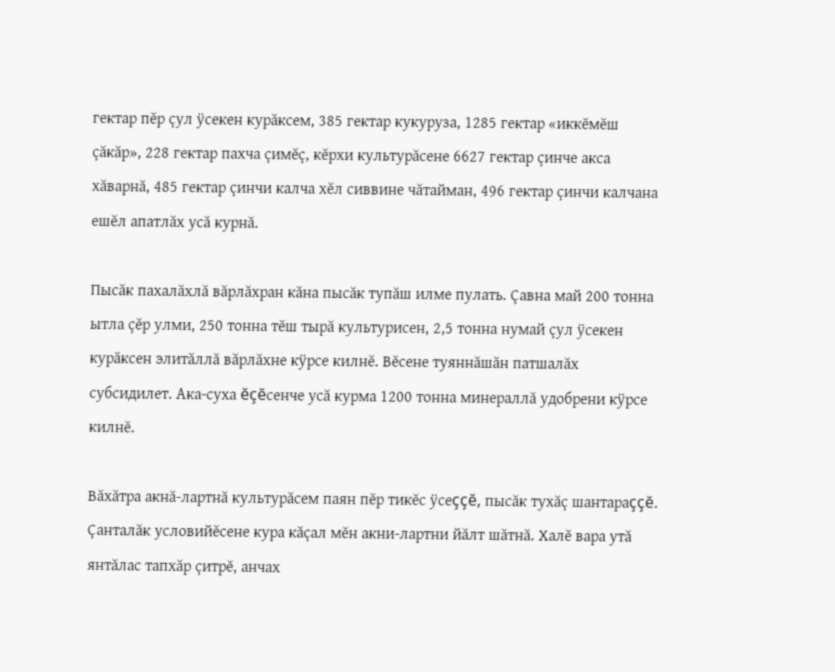гектар пĕр çул ÿсекен курăксем, 385 гектар кукуруза, 1285 гектар «иккĕмĕш çăкăр», 228 гектар пахча çимĕç, кĕрхи культурăсене 6627 гектар çинче акса хăварнă, 485 гектар çинчи калча хĕл сиввине чăтайман, 496 гектар çинчи калчана ешĕл апатлăх усă курнă.

Пысăк пахалăхлă вăрлăхран кăна пысăк тупăш илме пулать. Çавна май 200 тонна ытла çĕр улми, 250 тонна тĕш тырă культурисен, 2,5 тонна нумай çул ÿсекен курăксен элитăллă вăрлăхне кÿрсе килнĕ. Вĕсене туяннăшăн патшалăх субсидилет. Ака-суха ĕçĕсенче усă курма 1200 тонна минераллă удобрени кÿрсе килнĕ.

Вăхăтра акнă-лартнă культурăсем паян пĕр тикĕс ÿсеççĕ, пысăк тухăç шантараççĕ. Çанталăк условийĕсене кура кăçал мĕн акни-лартни йăлт шăтнă. Халĕ вара утă янтăлас тапхăр çитрĕ, анчах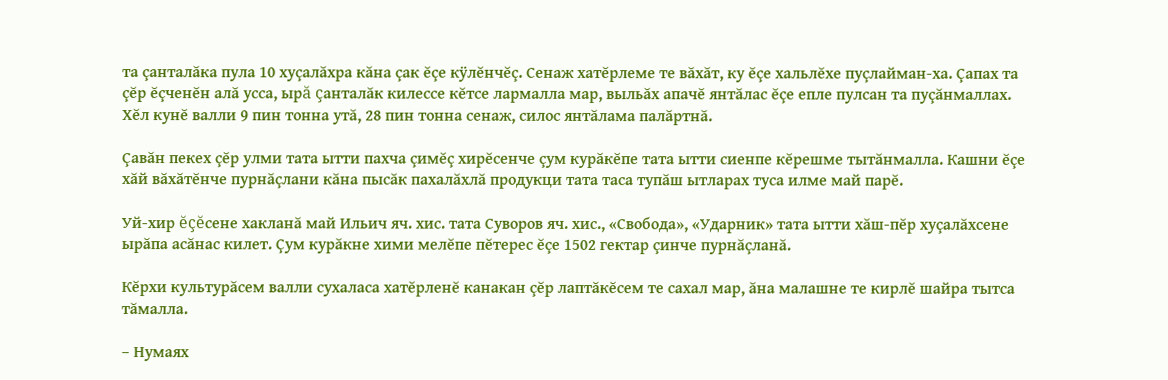та çанталăка пула 10 хуçалăхра кăна çак ĕçе кÿлĕнчĕç. Сенаж хатĕрлеме те вăхăт, ку ĕçе хальлĕхе пуçлайман-ха. Çапах та çĕр ĕçченĕн алă усса, ырă çанталăк килессе кĕтсе лармалла мар, выльăх апачĕ янтăлас ĕçе епле пулсан та пуçăнмаллах. Хĕл кунĕ валли 9 пин тонна утă, 28 пин тонна сенаж, силос янтăлама палăртнă.

Çавăн пекех çĕр улми тата ытти пахча çимĕç хирĕсенче çум курăкĕпе тата ытти сиенпе кĕрешме тытăнмалла. Кашни ĕçе хăй вăхăтĕнче пурнăçлани кăна пысăк пахалăхлă продукци тата таса тупăш ытларах туса илме май парĕ.

Уй-хир ĕçĕсене хакланă май Ильич яч. хис. тата Суворов яч. хис., «Свобода», «Ударник» тата ытти хăш-пĕр хуçалăхсене ырăпа асăнас килет. Çум курăкне хими мелĕпе пĕтерес ĕçе 1502 гектар çинче пурнăçланă.

Кĕрхи культурăсем валли сухаласа хатĕрленĕ канакан çĕр лаптăкĕсем те сахал мар, ăна малашне те кирлĕ шайра тытса тăмалла.

– Нумаях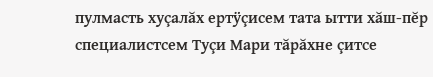пулмасть хуçалăх ертÿçисем тата ытти хăш-пĕр специалистсем Туçи Мари тăрăхне çитсе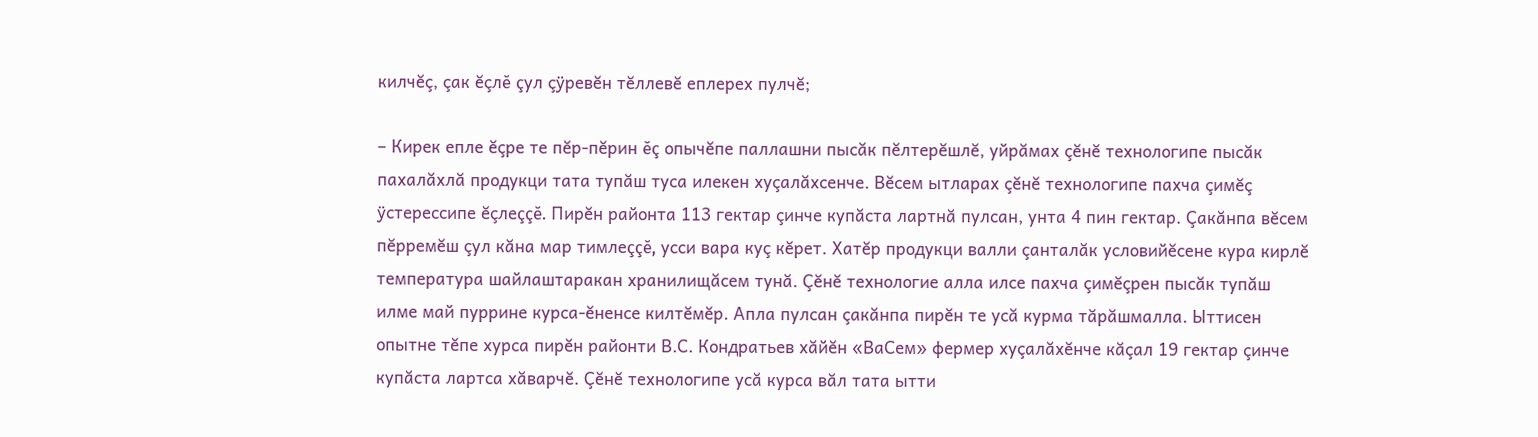килчĕç, çак ĕçлĕ çул çÿревĕн тĕллевĕ еплерех пулчĕ;

– Кирек епле ĕçре те пĕр-пĕрин ĕç опычĕпе паллашни пысăк пĕлтерĕшлĕ, уйрăмах çĕнĕ технологипе пысăк пахалăхлă продукци тата тупăш туса илекен хуçалăхсенче. Вĕсем ытларах çĕнĕ технологипе пахча çимĕç ÿстерессипе ĕçлеççĕ. Пирĕн районта 113 гектар çинче купăста лартнă пулсан, унта 4 пин гектар. Çакăнпа вĕсем пĕрремĕш çул кăна мар тимлеççĕ, усси вара куç кĕрет. Хатĕр продукци валли çанталăк условийĕсене кура кирлĕ температура шайлаштаракан хранилищăсем тунă. Çĕнĕ технологие алла илсе пахча çимĕçрен пысăк тупăш илме май пуррине курса-ĕненсе килтĕмĕр. Апла пулсан çакăнпа пирĕн те усă курма тăрăшмалла. Ыттисен опытне тĕпе хурса пирĕн районти В.С. Кондратьев хăйĕн «ВаСем» фермер хуçалăхĕнче кăçал 19 гектар çинче купăста лартса хăварчĕ. Çĕнĕ технологипе усă курса вăл тата ытти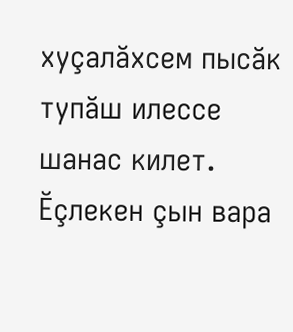хуçалăхсем пысăк тупăш илессе шанас килет. Ĕçлекен çын вара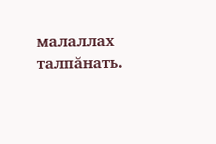малаллах талпăнать.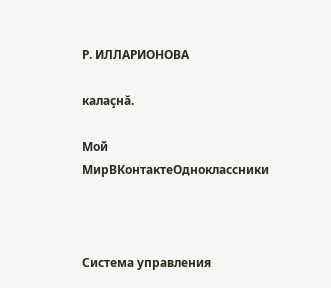Р. ИЛЛАРИОНОВА

калаçнă.

Мой МирВКонтактеОдноклассники



Система управления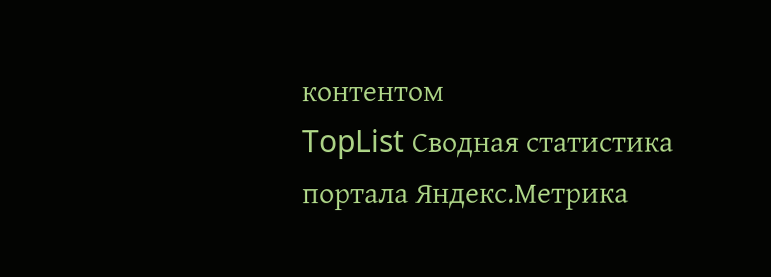контентом
TopList Сводная статистика портала Яндекс.Метрика